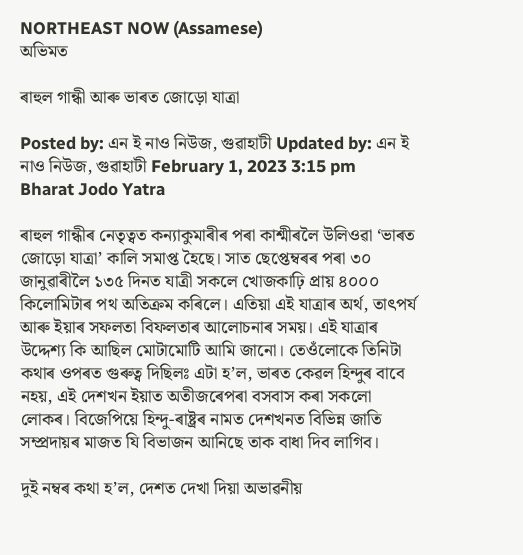NORTHEAST NOW (Assamese)
অভিমত

ৰাহুল গান্ধী আৰু ভাৰত জোড়ো যাত্ৰা

Posted by: এন ই নাও নিউজ, গুৱাহাটী Updated by: এন ই নাও নিউজ, গুৱাহাটী February 1, 2023 3:15 pm
Bharat Jodo Yatra

ৰাহুল গান্ধীৰ নেতৃত্বত কন্যাকুমাৰীৰ পৰা কাশ্মীৰলৈ উলিওৱা ‘ভাৰত জোড়ো যাত্ৰা’ কালি সমাপ্ত হৈছে। সাত ছেপ্তেম্বৰৰ পৰা ৩০ জানুৱাৰীলৈ ১৩৫ দিনত যাত্ৰী সকলে খোজকাঢ়ি প্ৰায় ৪০০০ কিলোমিটাৰ পথ অতিক্ৰম কৰিলে। এতিয়া এই যাত্ৰাৰ অৰ্থ, তাৎপৰ্য আৰু ইয়াৰ সফলতা বিফলতাৰ আলোচনাৰ সময়। এই যাত্ৰাৰ উদ্দেশ্য কি আছিল মোটামোটি আমি জানো। তেওঁলোকে তিনিটা কথাৰ ওপৰত গুৰুত্ব দিছিলঃ এটা হ’ল, ভাৰত কেৱল হিন্দুৰ বাবে নহয়, এই দেশখন ইয়াত অতীজৰেপৰা বসবাস কৰা সকলো লোকৰ। বিজেপিয়ে হিন্দু-ৰাষ্ট্ৰৰ নামত দেশখনত বিভিন্ন জাতি সম্প্ৰদায়ৰ মাজত যি বিভাজন আনিছে তাক বাধা দিব লাগিব।

দুই নম্বৰ কথা হ’ল, দেশত দেখা দিয়া অভাৱনীয়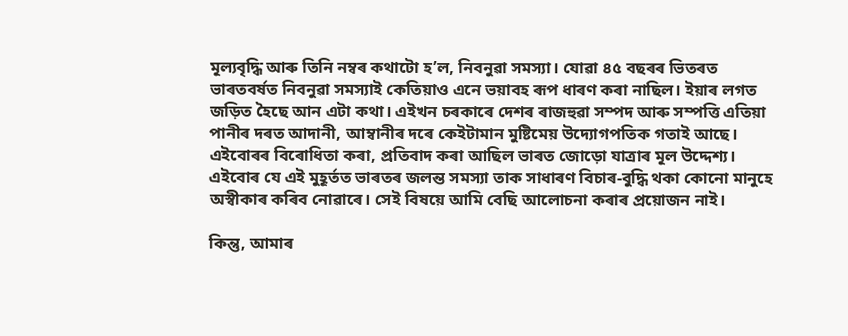মূল্যবৃদ্ধি আৰু তিনি নম্বৰ কথাটো হ’ল, নিবনুৱা সমস্যা। যোৱা ৪৫ বছৰৰ ভিতৰত ভাৰতবৰ্ষত নিবনুৱা সমস্যাই কেতিয়াও এনে ভয়াবহ ৰূপ ধাৰণ কৰা নাছিল। ইয়াৰ লগত জড়িত হৈছে আন এটা কথা। এইখন চৰকাৰে দেশৰ ৰাজহুৱা সম্পদ আৰু সম্পত্তি এতিয়া পানীৰ দৰত আদানী, আম্বানীৰ দৰে কেইটামান মুষ্টিমেয় উদ্যোগপতিক গতাই আছে। এইবোৰৰ বিৰোধিতা কৰা, প্ৰতিবাদ কৰা আছিল ভাৰত জোড়ো যাত্ৰাৰ মূল উদ্দেশ্য। এইবোৰ যে এই মুহূৰ্তত ভাৰতৰ জলন্ত সমস্যা তাক সাধাৰণ বিচাৰ-বুদ্ধি থকা কোনো মানুহে অস্বীকাৰ কৰিব নোৱাৰে। সেই বিষয়ে আমি বেছি আলোচনা কৰাৰ প্ৰয়োজন নাই।

কিন্তু, আমাৰ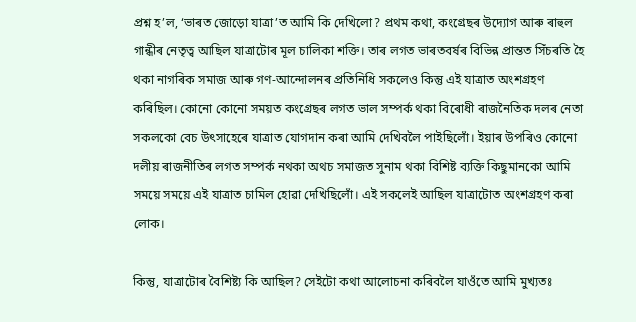প্ৰশ্ন হ’ল, ‘ভাৰত জোড়ো যাত্ৰা’ত আমি কি দেখিলো? প্ৰথম কথা, কংগ্ৰেছৰ উদ্যোগ আৰু ৰাহুল গান্ধীৰ নেতৃত্ব আছিল যাত্ৰাটোৰ মূল চালিকা শক্তি। তাৰ লগত ভাৰতবৰ্ষৰ বিভিন্ন প্ৰান্তত সিঁচৰতি হৈ থকা নাগৰিক সমাজ আৰু গণ-আন্দোলনৰ প্ৰতিনিধি সকলেও কিন্তু এই যাত্ৰাত অংশগ্ৰহণ কৰিছিল। কোনো কোনো সময়ত কংগ্ৰেছৰ লগত ভাল সম্পৰ্ক থকা বিৰোধী ৰাজনৈতিক দলৰ নেতা সকলকো বেচ উৎসাহেৰে যাত্ৰাত যোগদান কৰা আমি দেখিবলৈ পাইছিলোঁ। ইয়াৰ উপৰিও কোনো দলীয় ৰাজনীতিৰ লগত সম্পৰ্ক নথকা অথচ সমাজত সুনাম থকা বিশিষ্ট ব্যক্তি কিছুমানকো আমি সময়ে সময়ে এই যাত্ৰাত চামিল হোৱা দেখিছিলোঁ। এই সকলেই আছিল যাত্ৰাটোত অংশগ্ৰহণ কৰা লোক।

কিন্তু, যাত্ৰাটোৰ বৈশিষ্ট্য কি আছিল? সেইটো কথা আলোচনা কৰিবলৈ যাওঁতে আমি মুখ্যতঃ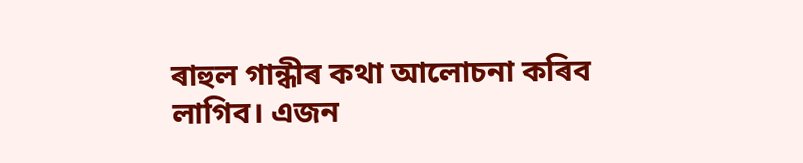ৰাহুল গান্ধীৰ কথা আলোচনা কৰিব লাগিব। এজন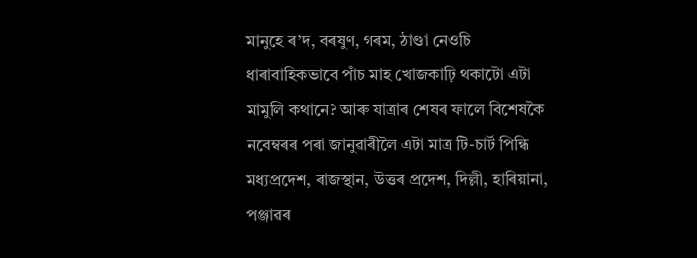মানুহে ৰ’দ, বৰষুণ, গৰম, ঠাণ্ডা নেওচি ধাৰাবাহিকভাবে পাঁচ মাহ খোজকাঢ়ি থকাটো এটা মামুলি কথানে? আৰু যাত্ৰাৰ শেষৰ ফালে বিশেষকৈ নবেম্বৰৰ পৰা জানুৱাৰীলৈ এটা মাত্ৰ টি-চাৰ্ট পিন্ধি মধ্যপ্ৰদেশ, ৰাজস্থান, উত্তৰ প্ৰদেশ, দিল্লী, হাৰিয়ানা, পঞ্জাৱৰ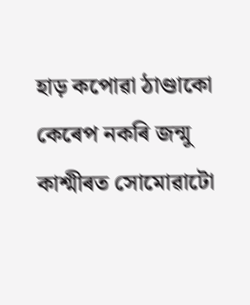হাড় কপোৱা ঠাণ্ডাকো কেৰেপ নকৰি জন্মু কাশ্মীৰত সোমোৱাটো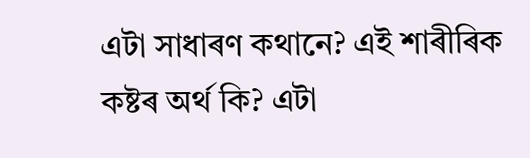এটা সাধাৰণ কথানে? এই শাৰীৰিক কষ্টৰ অৰ্থ কি? এটা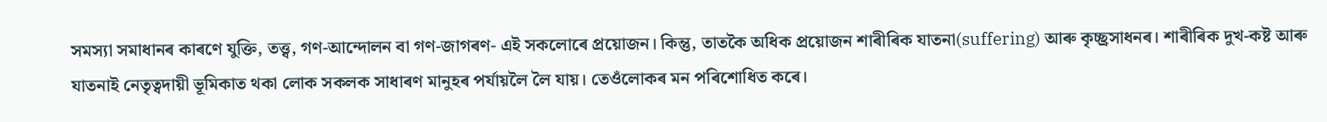সমস্যা সমাধানৰ কাৰণে যুক্তি, তত্ত্ব, গণ-আন্দোলন বা গণ-জাগৰণ- এই সকলোৰে প্ৰয়োজন। কিন্তু, তাতকৈ অধিক প্ৰয়োজন শাৰীৰিক যাতনা(suffering) আৰু কৃচ্ছ্ৰসাধনৰ। শাৰীৰিক দুখ-কষ্ট আৰু যাতনাই নেতৃত্বদায়ী ভূমিকাত থকা লোক সকলক সাধাৰণ মানুহৰ পৰ্যায়লৈ লৈ যায়। তেওঁলোকৰ মন পৰিশোধিত কৰে।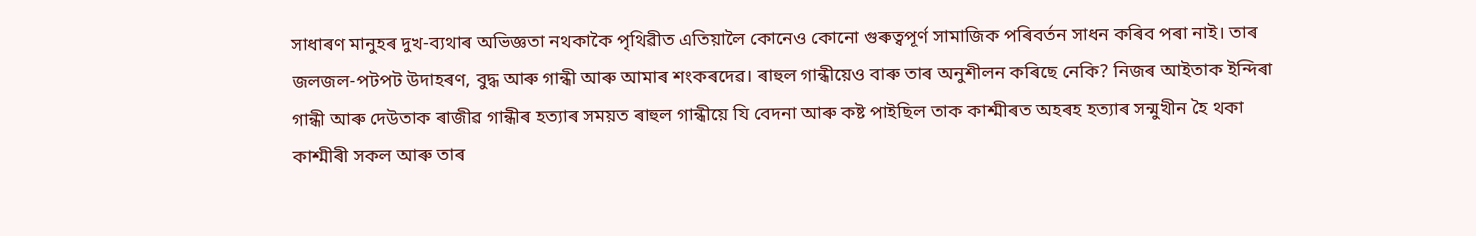সাধাৰণ মানুহৰ দুখ-ব্যথাৰ অভিজ্ঞতা নথকাকৈ পৃথিৱীত এতিয়ালৈ কোনেও কোনো গুৰুত্বপূৰ্ণ সামাজিক পৰিবৰ্তন সাধন কৰিব পৰা নাই। তাৰ জলজল-পটপট উদাহৰণ, বুদ্ধ আৰু গান্ধী আৰু আমাৰ শংকৰদেৱ। ৰাহুল গান্ধীয়েও বাৰু তাৰ অনুশীলন কৰিছে নেকি? নিজৰ আইতাক ইন্দিৰা গান্ধী আৰু দেউতাক ৰাজীৱ গান্ধীৰ হত্যাৰ সময়ত ৰাহুল গান্ধীয়ে যি বেদনা আৰু কষ্ট পাইছিল তাক কাশ্মীৰত অহৰহ হত্যাৰ সন্মুখীন হৈ থকা কাশ্মীৰী সকল আৰু তাৰ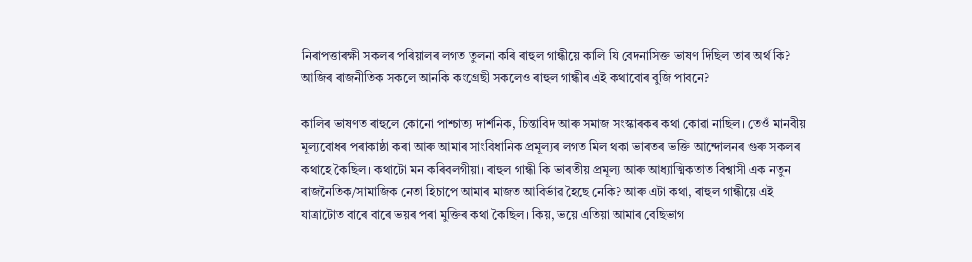নিৰাপত্তাৰক্ষী সকলৰ পৰিয়ালৰ লগত তুলনা কৰি ৰাহুল গান্ধীয়ে কালি যি বেদনাসিক্ত ভাষণ দিছিল তাৰ অৰ্থ কি? আজিৰ ৰাজনীতিক সকলে আনকি কংগ্ৰেছী সকলেও ৰাহুল গান্ধীৰ এই কথাবোৰ বুজি পাবনে?

কালিৰ ভাষণত ৰাহুলে কোনো পাশ্চাত্য দাৰ্শনিক, চিন্তাবিদ আৰু সমাজ সংস্কাৰকৰ কথা কোৱা নাছিল। তেওঁ মানবীয় মূল্যবোধৰ পৰাকাষ্ঠা কৰা আৰু আমাৰ সাংবিধানিক প্ৰমূল্যৰ লগত মিল থকা ভাৰতৰ ভক্তি আন্দোলনৰ গুৰু সকলৰ কথাহে কৈছিল। কথাটো মন কৰিবলগীয়া। ৰাহুল গান্ধী কি ভাৰতীয় প্ৰমূল্য আৰু আধ্যাত্মিকতাত বিশ্বাসী এক নতুন ৰাজনৈতিক/সামাজিক নেতা হিচাপে আমাৰ মাজত আবিৰ্ভাৱ হৈছে নেকি? আৰু এটা কথা, ৰাহুল গান্ধীয়ে এই যাত্ৰাটোত বাৰে বাৰে ভয়ৰ পৰা মুক্তিৰ কথা কৈছিল। কিয়, ভয়ে এতিয়া আমাৰ বেছিভাগ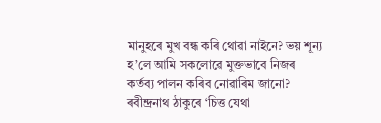মানুহৰে মুখ বন্ধ কৰি থোৱা নাইনে? ভয় শূন্য হ’লে আমি সকলোৱে মুক্তভাবে নিজৰ কৰ্তব্য পালন কৰিব নোৱাৰিম জানো? ৰবীন্দ্ৰনাথ ঠাকুৰে ‘চিত্ত যেথা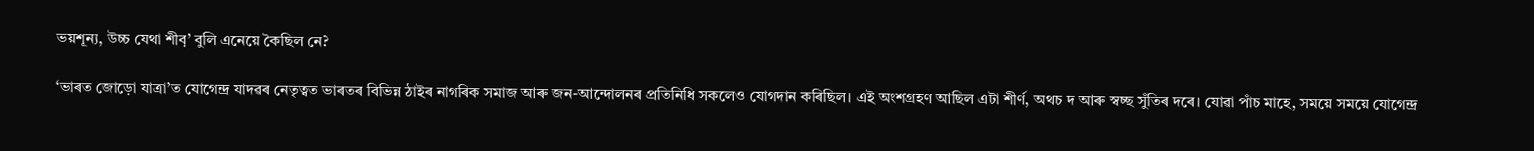ভয়শূন্য, উচ্চ যেথা শীব়’ বুলি এনেয়ে কৈছিল নে?

‘ভাৰত জোড়ো যাত্ৰা’ত যোগেন্দ্ৰ যাদৱৰ নেতৃত্বত ভাৰতৰ বিভিন্ন ঠাইৰ নাগৰিক সমাজ আৰু জন-আন্দোলনৰ প্ৰতিনিধি সকলেও যোগদান কৰিছিল। এই অংশগ্ৰহণ আছিল এটা শীৰ্ণ, অথচ দ আৰু স্বচ্ছ সুঁতিৰ দৰে। যোৱা পাঁচ মাহে, সময়ে সময়ে যোগেন্দ্ৰ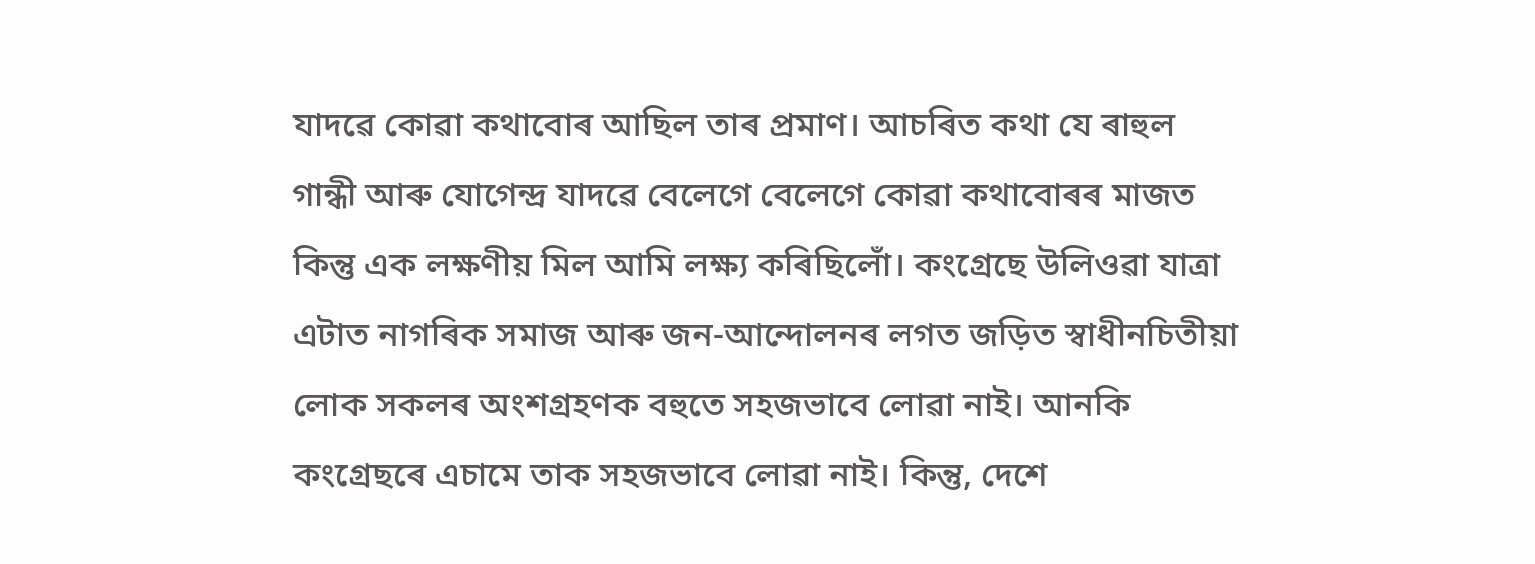যাদৱে কোৱা কথাবোৰ আছিল তাৰ প্ৰমাণ। আচৰিত কথা যে ৰাহুল গান্ধী আৰু যোগেন্দ্ৰ যাদৱে বেলেগে বেলেগে কোৱা কথাবোৰৰ মাজত কিন্তু এক লক্ষণীয় মিল আমি লক্ষ্য কৰিছিলোঁ। কংগ্ৰেছে উলিওৱা যাত্ৰা এটাত নাগৰিক সমাজ আৰু জন-আন্দোলনৰ লগত জড়িত স্বাধীনচিতীয়া লোক সকলৰ অংশগ্ৰহণক বহুতে সহজভাবে লোৱা নাই। আনকি কংগ্ৰেছৰে এচামে তাক সহজভাবে লোৱা নাই। কিন্তু, দেশে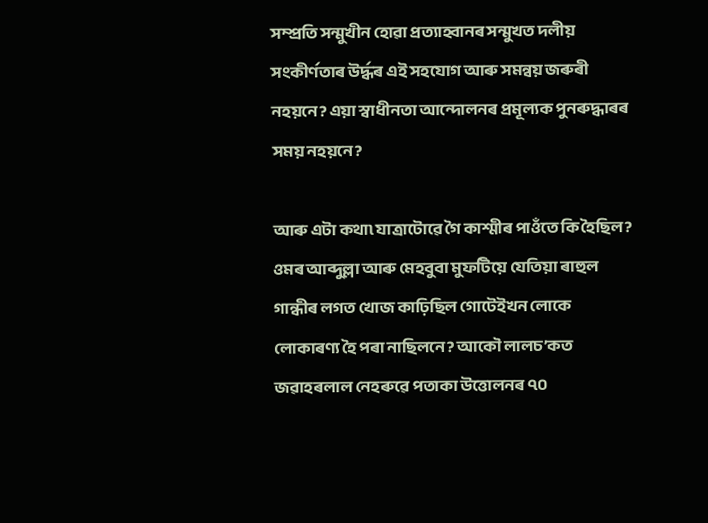সম্প্ৰতি সন্মুখীন হোৱা প্ৰত্যাহ্বানৰ সন্মুখত দলীয় সংকীৰ্ণতাৰ উৰ্দ্ধৰ এই সহযোগ আৰু সমন্বয় জৰুৰী নহয়নে? এয়া স্বাধীনতা আন্দোলনৰ প্ৰমূল্যক পুনৰুদ্ধাৰৰ সময় নহয়নে?

আৰু এটা কথা৷ যাত্ৰাটোৱে গৈ কাশ্মীৰ পাওঁতে কি হৈছিল? ওমৰ আব্দুল্লা আৰু মেহবুবা মুফটিয়ে যেতিয়া ৰাহুল গান্ধীৰ লগত খোজ কাঢ়িছিল গোটেইখন লোকে লোকাৰণ্য হৈ পৰা নাছিলনে? আকৌ লালচ’কত জৱাহৰলাল নেহৰুৱে পতাকা উত্তোলনৰ ৭০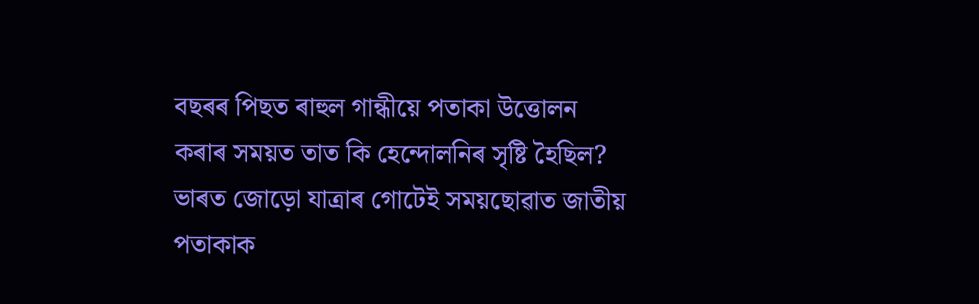বছৰৰ পিছত ৰাহুল গান্ধীয়ে পতাকা উত্তোলন কৰাৰ সময়ত তাত কি হেন্দোলনিৰ সৃষ্টি হৈছিল? ভাৰত জোড়ো যাত্ৰাৰ গোটেই সময়ছোৱাত জাতীয় পতাকাক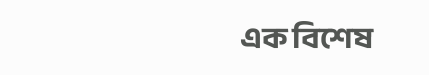এক বিশেষ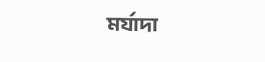মৰ্যাদা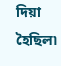দিয়া হৈছিল৷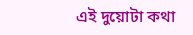এই দুয়োটা কথা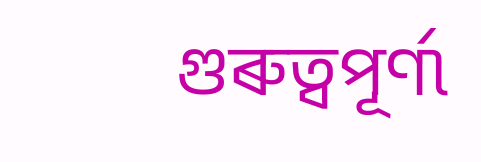গুৰুত্বপূৰ্ণ৷